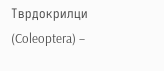Тврдокрилци (Coleoptera) –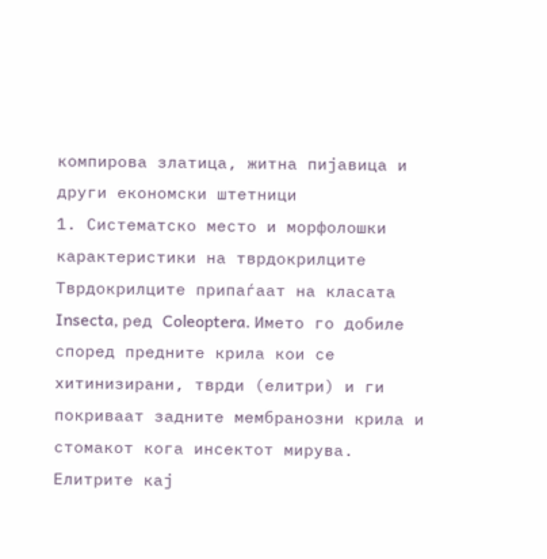компирова златица, житна пијавица и други економски штетници
1. Систематско место и морфолошки карактеристики на тврдокрилците
Тврдокрилците припаѓаат на класата Insecta, ред Coleoptera. Името го добиле според предните крила кои се хитинизирани, тврди (елитри) и ги покриваат задните мембранозни крила и стомакот кога инсектот мирува. Елитрите кај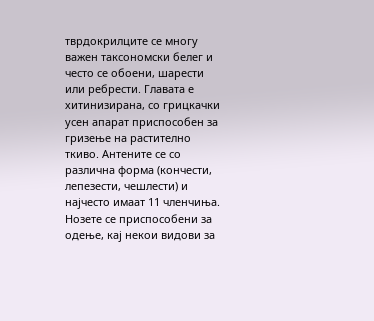тврдокрилците се многу важен таксономски белег и често се обоени, шарести или ребрести. Главата е хитинизирана, со грицкачки усен апарат приспособен за гризење на растително ткиво. Антените се со различна форма (кончести, лепезести, чешлести) и најчесто имаат 11 членчиња. Нозете се приспособени за одење, кај некои видови за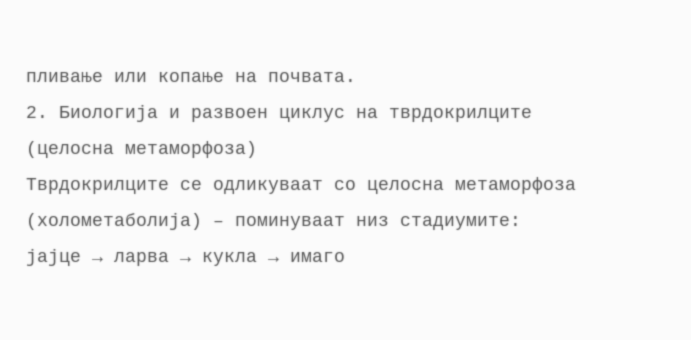пливање или копање на почвата.
2. Биологија и развоен циклус на тврдокрилците (целосна метаморфоза)
Тврдокрилците се одликуваат со целосна метаморфоза (холометаболија) – поминуваат низ стадиумите: јајце → ларва → кукла → имаго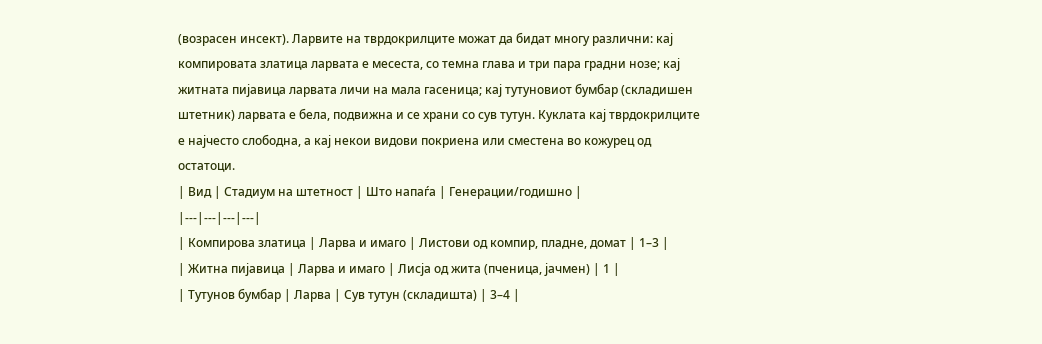(возрасен инсект). Ларвите на тврдокрилците можат да бидат многу различни: кај компировата златица ларвата е месеста, со темна глава и три пара градни нозе; кај житната пијавица ларвата личи на мала гасеница; кај тутуновиот бумбар (складишен штетник) ларвата е бела, подвижна и се храни со сув тутун. Куклата кај тврдокрилците е најчесто слободна, а кај некои видови покриена или сместена во кожурец од остатоци.
| Вид | Стадиум на штетност | Што напаѓа | Генерации/годишно |
|---|---|---|---|
| Компирова златица | Ларва и имаго | Листови од компир, пладне, домат | 1–3 |
| Житна пијавица | Ларва и имаго | Лисја од жита (пченица, јачмен) | 1 |
| Тутунов бумбар | Ларва | Сув тутун (складишта) | 3–4 |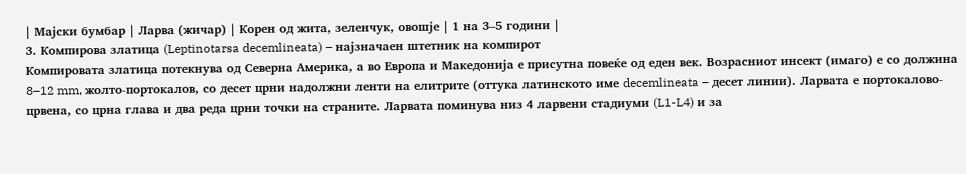| Мајски бумбар | Ларва (жичар) | Корен од жита, зеленчук, овошје | 1 на 3–5 години |
3. Компирова златица (Leptinotarsa decemlineata) – најзначаен штетник на компирот
Компировата златица потекнува од Северна Америка, а во Европа и Македонија е присутна повеќе од еден век. Возрасниот инсект (имаго) е со должина 8–12 mm, жолто-портокалов, со десет црни надолжни ленти на елитрите (оттука латинското име decemlineata – десет линии). Ларвата е портокалово-црвена, со црна глава и два реда црни точки на страните. Ларвата поминува низ 4 ларвени стадиуми (L1-L4) и за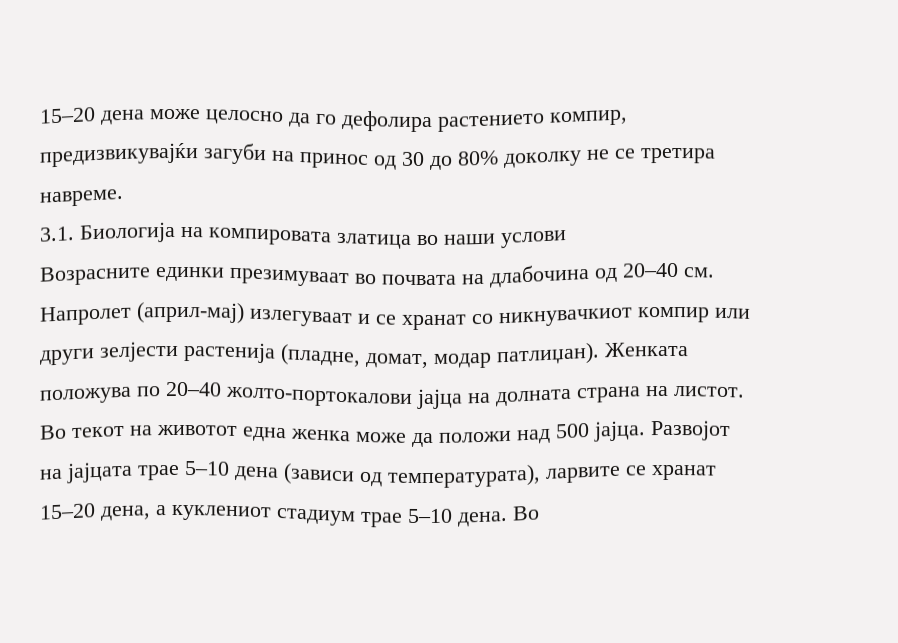15–20 дена може целосно да го дефолира растението компир, предизвикувајќи загуби на принос од 30 до 80% доколку не се третира навреме.
3.1. Биологија на компировата златица во наши услови
Возрасните единки презимуваат во почвата на длабочина од 20–40 см. Напролет (април-мај) излегуваат и се хранат со никнувачкиот компир или други зелјести растенија (пладне, домат, модар патлиџан). Женката положува по 20–40 жолто-портокалови јајца на долната страна на листот. Во текот на животот една женка може да положи над 500 јајца. Развојот на јајцата трае 5–10 дена (зависи од температурата), ларвите се хранат 15–20 дена, а куклениот стадиум трае 5–10 дена. Во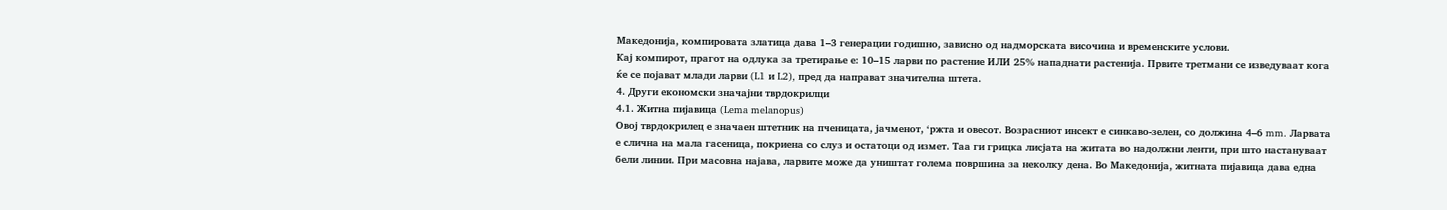Македонија, компировата златица дава 1–3 генерации годишно, зависно од надморската височина и временските услови.
Кај компирот, прагот на одлука за третирање е: 10–15 ларви по растение ИЛИ 25% нападнати растенија. Првите третмани се изведуваат кога ќе се појават млади ларви (L1 и L2), пред да направат значителна штета.
4. Други економски значајни тврдокрилци
4.1. Житна пијавица (Lema melanopus)
Овој тврдокрилец е значаен штетник на пченицата, јачменот, ‘ржта и овесот. Возрасниот инсект е синкаво-зелен, со должина 4–6 mm. Ларвата е слична на мала гасеница, покриена со слуз и остатоци од измет. Таа ги грицка лисјата на житата во надолжни ленти, при што настануваат бели линии. При масовна најава, ларвите може да уништат голема површина за неколку дена. Во Македонија, житната пијавица дава една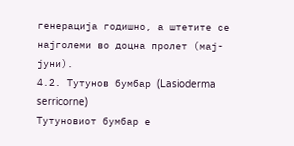генерација годишно, а штетите се најголеми во доцна пролет (мај-јуни).
4.2. Тутунов бумбар (Lasioderma serricorne)
Тутуновиот бумбар е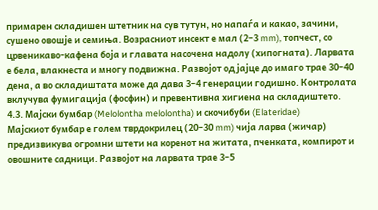примарен складишен штетник на сув тутун, но напаѓа и какао, зачини, сушено овошје и семиња. Возрасниот инсект е мал (2–3 mm), топчест, со црвеникаво-кафена боја и главата насочена надолу (хипогната). Ларвата е бела, влакнеста и многу подвижна. Развојот од јајце до имаго трае 30–40 дена, а во складиштата може да дава 3–4 генерации годишно. Контролата вклучува фумигација (фосфин) и превентивна хигиена на складиштето.
4.3. Мајски бумбар (Melolontha melolontha) и скочибуби (Elateridae)
Мајскиот бумбар е голем тврдокрилец (20–30 mm) чија ларва (жичар) предизвикува огромни штети на коренот на житата, пченката, компирот и овошните садници. Развојот на ларвата трае 3–5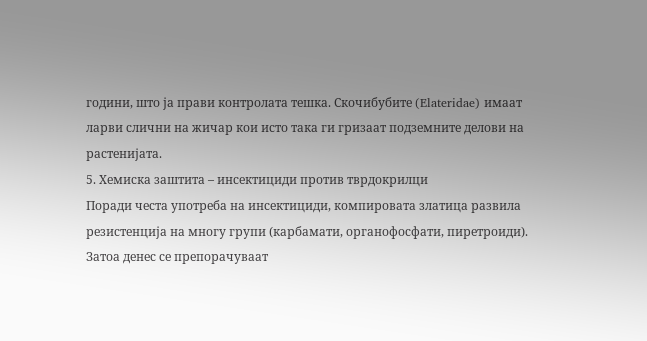години, што ја прави контролата тешка. Скочибубите (Elateridae) имаат ларви слични на жичар кои исто така ги гризаат подземните делови на растенијата.
5. Хемиска заштита – инсектициди против тврдокрилци
Поради честа употреба на инсектициди, компировата златица развила резистенција на многу групи (карбамати, органофосфати, пиретроиди). Затоа денес се препорачуваат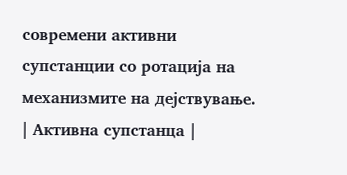современи активни супстанции со ротација на механизмите на дејствување.
| Активна супстанца |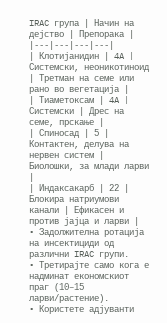IRAC група | Начин на дејство | Препорака |
|---|---|---|---|
| Клотијанидин | 4A | Системски, неоникотиноид | Третман на семе или рано во вегетација |
| Тиаметоксам | 4A | Системски | Дрес на семе, прскање |
| Спиносад | 5 | Контактен, делува на нервен систем | Биолошки, за млади ларви |
| Индаксакарб | 22 | Блокира натриумови канали | Ефикасен и против јајца и ларви |
• Задолжителна ротација на инсектициди од различни IRAC групи.
• Третирајте само кога е надминат економскиот праг (10–15 ларви/растение).
• Користете адјуванти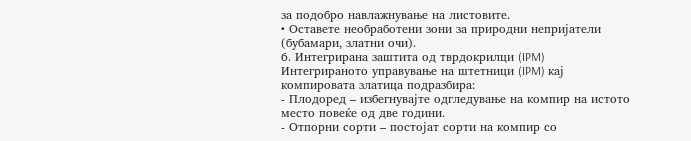за подобро навлажнување на листовите.
• Оставете необработени зони за природни непријатели (бубамари, златни очи).
6. Интегрирана заштита од тврдокрилци (IPM)
Интегрираното управување на штетници (IPM) кај компировата златица подразбира:
- Плодоред – избегнувајте одгледување на компир на истото место повеќе од две години.
- Отпорни сорти – постојат сорти на компир со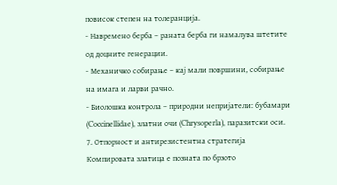повисок степен на толеранција.
- Навремено берба – раната берба ги намалува штетите од доцните генерации.
- Механичко собирање – кај мали површини, собирање на имага и ларви рачно.
- Биолошка контрола – природни непријатели: бубамари (Coccinellidae), златни очи (Chrysoperla), паразитски оси.
7. Отпорност и антирезистентна стратегија
Компировата златица е позната по брзото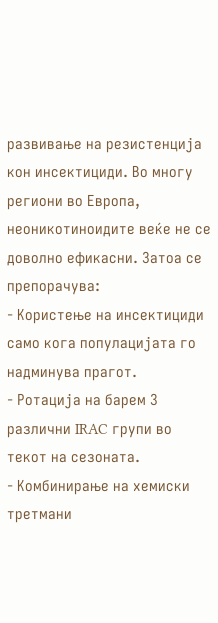развивање на резистенција кон инсектициди. Во многу региони во Европа, неоникотиноидите веќе не се доволно ефикасни. Затоа се препорачува:
- Користење на инсектициди само кога популацијата го надминува прагот.
- Ротација на барем 3 различни IRAC групи во текот на сезоната.
- Комбинирање на хемиски третмани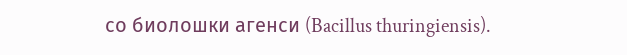со биолошки агенси (Bacillus thuringiensis).